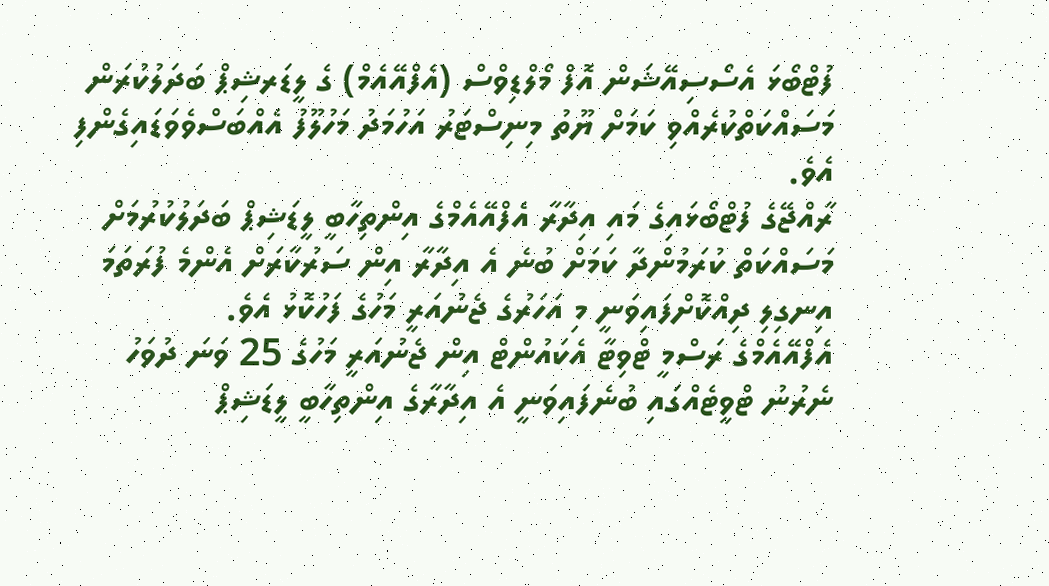ފުޓްބޯޅަ އެސޯސިއޭޝަން އޮފް މޯލްޑިވްސް (އެފްއޭއެމް) ގެ ލީޑަރޝިޕް ބަދަލުކުރަން މަސައްކަތްކުރެއްވި ކަމަށް ޔޫތު މިނިސްޓަރު އަހުމަދު މަހުލޫފު އެއްބަސްވެވަޑައިގެންފި އެވެ.
ރާއްޖޭގެ ފުޓްބޯޅައިގެ މައި އިދާރާ އެފްއޭއެމްގެ އިންތިހާބީ ލީޑަޝިޕް ބަދަލުކުރުމަށް މަސައްކަތް ކުރަމުންދާ ކަމަށް ބުނެ އެ އިދާރާ އިން ސަރުކާރަށް އެންމެ ފުރަތަމަ އިނގިލި ދިއްކޮށްފައިވަނީ މި އަހަރުގެ ޖެނުއަރީ މަހުގެ ފަހުކޮޅު އެވެ.
އެފްއޭއެމްގެ ރަސްމީ ޓްވިޓާ އެކައުންޓް އިން ޖެނުއަރީ މަހުގެ 25 ވަނަ ދުވަހު ނެރުނު ޓްވީޓެއްގައި ބުނެފައިވަނީ އެ އިދާރާގެ އިންތިހާބީ ލީޑަޝިޕް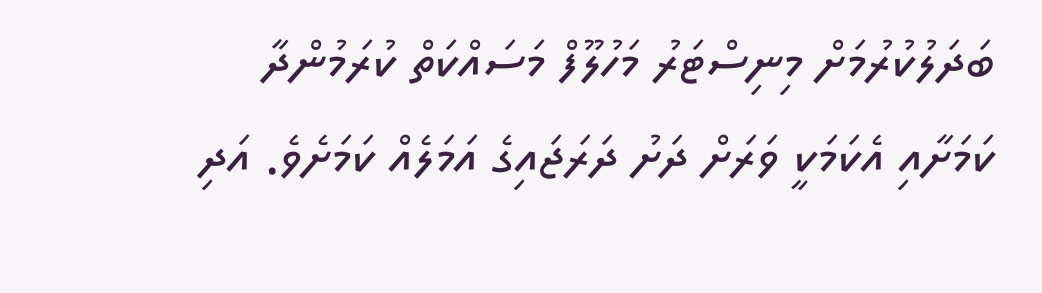ބަދަލުކުރުމަށް މިނިސްޓަރު މަހުލޫފް މަސައްކަތް ކުރަމުންދާ ކަމަށާއި އެކަމަކީ ވަރަށް ދަށު ދަރަޖައިގެ އަމަލެއް ކަމަށެވެ. އަދި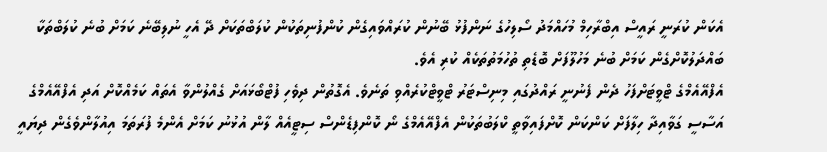އެކަން ކުރަނީ ރައީސް އިބްރާހިމް މުހައްމަދު ސޯލިހުގެ ނަންފުޅު ބޭނުން ކުރައްވައިގެން ކުންފުނިތަކުން ކުލަބްތަކަށް ދޭ އެހީ ނުލިބޭނެ ކަމަށް ބުނެ ކުލަބްތަކާ ބައްދަލުކޮށްގެން ކަމަށް ބުނެ މަހުލޫފަށް ބޮޑެތި ތުހުމަތުތަކެއް ކުރި އެވެ.
އެފްއޭއެމްގެ ޓްވީޓަށްފަހު ދެން ފެނުނީ ރައްދުގައި މިނިސްޓަރު ޓްވީޓްކުރެއްވި ތަނެވެ. އެގޮތުން ދިވެހި ފުޓްބޯޅައަށް ގެއްލުންވާ އެތައް ކަމެއްކޮށް އަދި އެފްއޭއެމްގެ އަސާސީ ގަވާއިދާ ހިލާފަށް ކަންކަން ކޮށްފައިވާތީ ކްލަބުތަކުން އެފްއޭއެމްގެ ނޯ ކޮންފިޑެންސް ސިޓީއެއް ލާން އުޅުނު ކަމަށް އެންމެ ފުރަތަމަ އިއުލާންވެގެން ދިޔައީ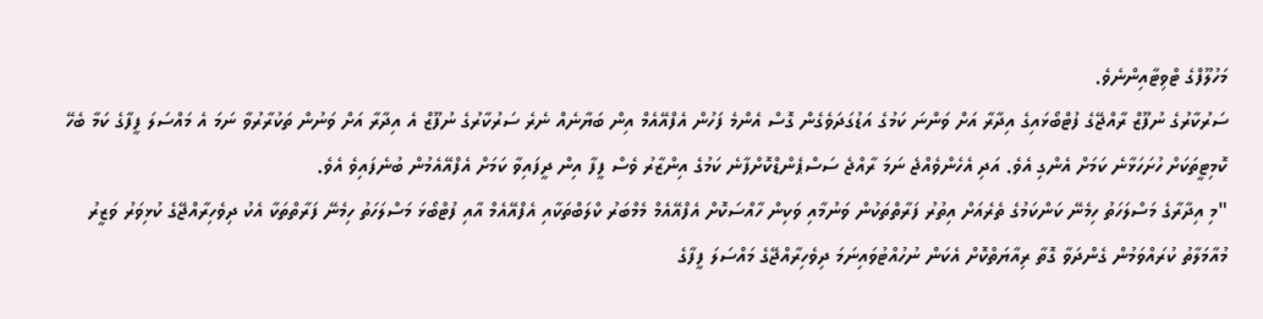މަހުލޫފްގެ ޓްވިޓާއިންނެވެ.
ސަރުކާރުގެ ނުފޫޒް ރާއްޖޭގެ ފުޓްބޯޅައިގެ އިދާރާ އަށް ވަންނަ ކަމުގެ އަޑުގަދަވެގެން ގޮސް އެންމެ ފަހުން އެފްއޭއެމް އިން ބަޔާނެއް ނެރެ ސަރުކާރުގެ ނުފޫޒް އެ އިދާރާ އަށް ވަނުން ތަކުރާރުވާ ނަމަ އެ މައްސަލަ ފީފާގެ ކަމާ ބެހޭ ކޮމިޓީތަކަށް ހުށަހަޅާނެ ކަމަށް އެންގި އެވެ. އަދި އެހެންވެއްޖެ ނަމަ ރާއްޖެ ސަސްޕެންޑްކޮށްފާނެ ކަމުގެ އިންޒާރު ވެސް ފީފާ އިން ދީފައިވާ ކަމަށް އެފްއޭއެމުން ބުނެފައިވެ އެވެ.
"މި އިދާރާގެ މަސްލަހަތު ހިމެނޭ ކަންކަމުގެ ތެރެއަށް އިތުރު ފަރާތްތަކުން ވަނުމާއި ވަކިން ހާއްސަކޮށް އެފްއޭއެމް މެމްބަރު ކްލަބްތަކާއި އެފްއޭއެމް އާއި ފުޓްބޯޅަ މަސްލަހަތު ހިމެނޭ ފަރާތްތަކާ އެކު ދިވެހިރާއްޖޭގެ ކުޅިވަރު ވަޒީރު މުއާމަލާތު ކުރައްވަމުން ގެންދަވާ ގޮތާ ރިއާޔަތްކޮށް އެކަން ނުހުއްޓުވައިނަމަ ދިވެހިރާއްޖޭގެ މައްސަލަ ފީފާގެ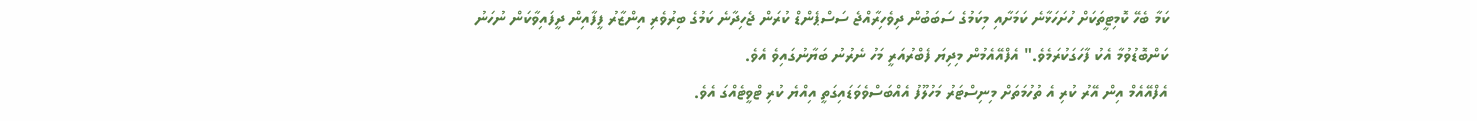ކަމާ ބެހޭ ކޮމިޓީތަކަށް ހުށަހަޅާނެ ކަމަށާއި މިކަމުގެ ސަބަބުން ދިވެހިރާއްޖެ ސަސްޕެންޑް ކުރަން ޖެހިދާނެ ކަމުގެ ބިރުވެރި އިންޒާރު ފީފާއިން ދީފައިވާކަން ނުހަނު ކަންބޮޑުވުމާ އެކު ފާހަގަކުރަމެވެ." އެފްއޭއެމުން މިދިޔަ ފެބްރުއަރީ މަހު ނެރުނު ބަޔާނުގައިވެ އެވެ.
އެފްއޭއެމް އިން އޭރު ކުރި އެ ތުހުމަތަށް މިނިސްޓަރު މަހުލޫފު އެއްބަސްވެވަޑައިގަތީ އިއްޔެ ކުރި ޓްވީޓެއްގަ އެވެ.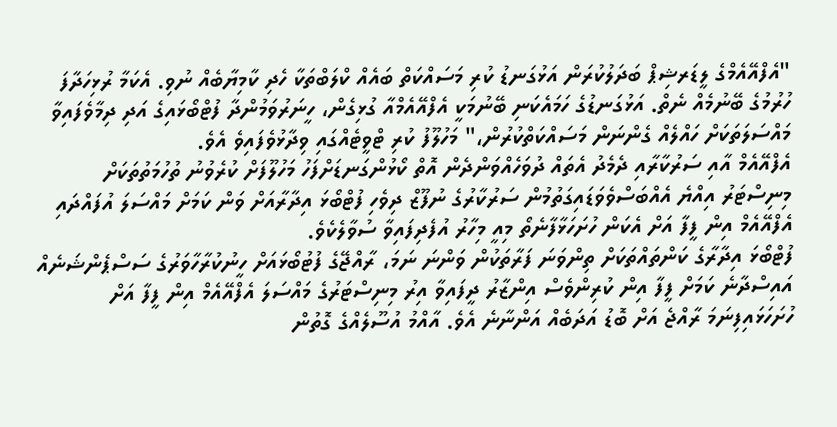"އެފްއޭއެމްގެ ލީޑަރޝިޕް ބަދަލުކުރަން އަޅުގަނޑު ކުރި މަސައްކަތް ބައެއް ކްލަބްތަކާ ހެދި ކާމިޔާބެއް ނުވި. އެކަމާ ރުޅިހަދާފަ ހުރުމުގެ ބޭނުމެއް ނެތް. އަޅުގަނޑުގެ ހަމައެކަނި ބޭނުމަކީ އެފްއޭއެމްއާ ގުޅިގެން، ހީނަރުވަމުންދާ ފުޓްބޯޅައިގެ އަދި ދިމާވެފައިވާ މައްސަލަތަކަށް ހައްލެއް ގެންނަން މަސައްކަތްކުރުން،" މަހުލޫފު ކުރި ޓްވީޓެއްގައި ވިދާޅުވެފައިވެ އެވެ.
އެފްއޭއެމް އާއި ސަރުކާރާއި ދެމެދު އެތައް ދުވަހެއްވަންދެން އޮތް ކޯޅުންގަނޑަށްފަހު މަހުލޫފަށް ކުރެވުނު ތުހުމަތުތަކަށް މިނިސްޓަރު އިއްޔެ އެއްބަސްވެވަޑައިގަތުމުން ސަރުކާރުގެ ނުފޫޒް ދިވެހި ފުޓްބޯޅަ އިދާރާއަށް ވަން ކަމަށް މައްސަލަ އުފައްދައި އެފްއޭއެމް އިން ފީފާ އަށް އެކަން ހުށަހަޅާފާނެތޯ މިއީ މިހާރު އުފެދިފައިވާ ސުވާލެކެވެ.
ފުޓްބޯޅަ އިދާރާގެ ކަންތައްތަކަށް ތިންވަނަ ފަރާތަކުން ވަންނަ ނަމަ، ރާއްޖޭގެ ފުޓުބޯޅައަށް ހީނުކުރާހާވަރުގެ ސަސްޕެންޝަނެއް އައިސްދާނެ ކަމަށް ފީފާ އިން ކުރިންވެސް އިންޒާރު ދީފައިވާ އިރު މިނިސްޓަރުގެ މައްސަލަ އެފްއޭއެމް އިން ފީފާ އަށް ހުށަހަޅައިފިނަމަ ރާއްޖެ އަށް ބޮޑު އަދަބެއް އަންނާނެ އެވެ. އާއްމު އުސޫލެއްގެ ގޮތުން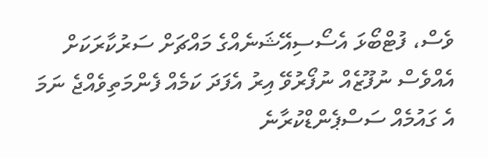ވެސް، ފުޓްބޯޅަ އެސޯސިއޭޝަނެއްގެ މައްޗަށް ސަރުކާރަކަށް އެއްވެސް ނުފޫޒެއް ނުފޯރުވޭ އިރު އެފަދަ ކަމެއް ފެންމަތިވެއްޖެ ނަމަ އެ ގައުމެއް ސަސްޕެންޑްކުރާނެ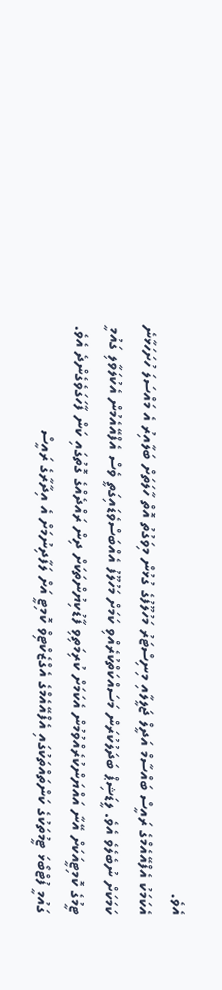އެވެ.
އެކަމަކު އެފްއޭއެމްގެ ރައީސް ބައްސާމް އަދީލް ޖަލީލާއި މިނިސްޓަރު މަހުލޫފުގެ ގުޅުން މިވަގުތު އޮތް ހާލަތަށް ބަލާއިރު އެ މައްސަލަ ހުށަހަޅާނެ ކަމަކަށް ނުބެލެވެ އެވެ. ލީޑަޝިޕް ބަދަލުކުރަން މަސައްކަތްކުރެއްވި ކަމަށް މަހުލޫފު އެއްބަސްވެޑައިގަތީ ވެސް އެފްއޭއެމުން އެކުލަވާލި ގައުމީ ޓީމުގެ ކޮމިޓީއަކަށް އޭނާ އައްޔަންކުރެއްވުމުން އެކަމަށް ކުރިމަތިވި ފާޑުކިޔުންތަކަށް ދިން ރައްދެއްގެ ގޮތުގައި ކަން ފާހަގަވެގެންދެ އެވެ.
ގައުމީ ފުޓްބޯޅަ ޓީމުތަކުގެ ކަންތައްތަކުގައި އެފްއޭއެމްގެ އެގްޒެކްޓިވް ކޮމިޓީ އަށް ލަފާދިނުމަށް އެ އިދާރާގެ ރައީސް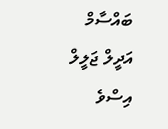ބައްސާމް އަދީލް ޖަލީލް އިސްވެ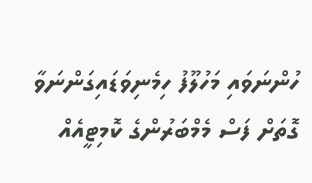ހުންނަވައި މަހުލޫފު ހިމެނިވަޑައިގަންނަވާ ގޮތަށް ފަސް މެމްބަރުންގެ ކޮމިޓީއެއް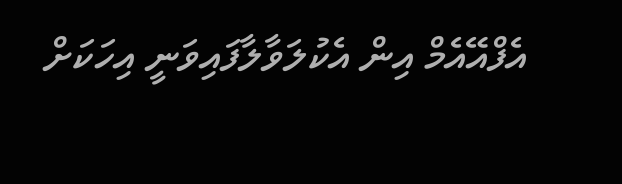އެފްއޭއެމް އިން އެކުލަވާލާފައިވަނީ އިހަކަށް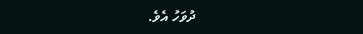ދުވަހު އެވެ.